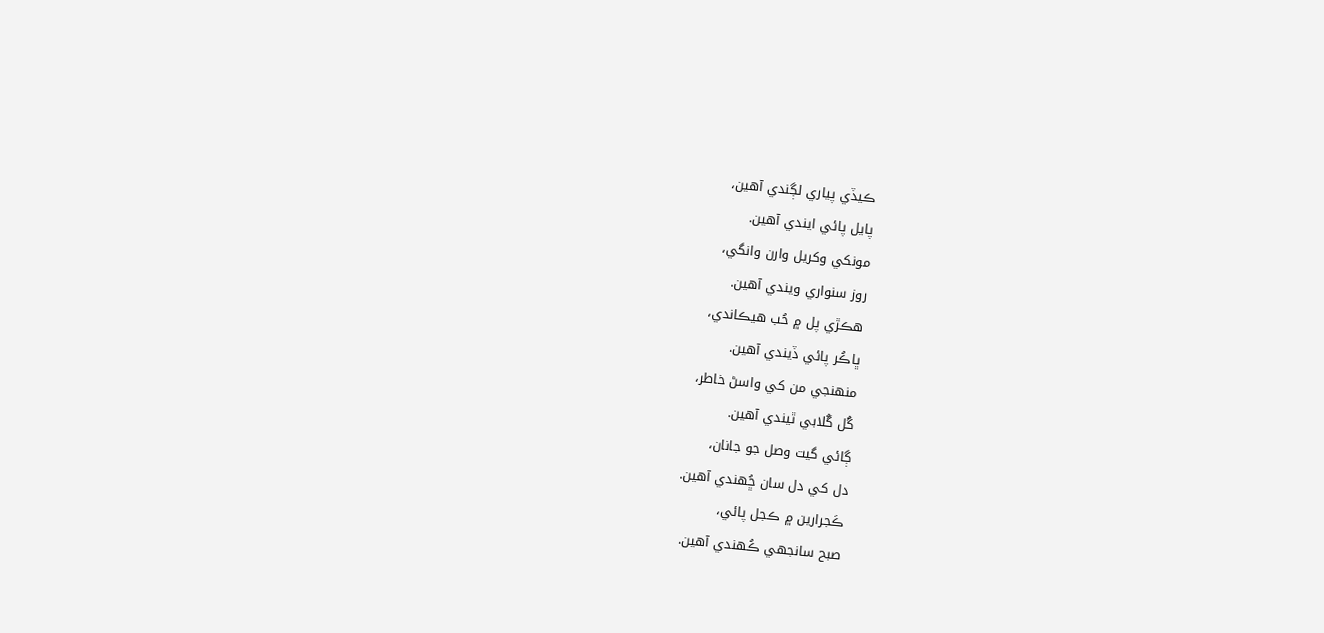ڪيڏي پياري لڳندي آھين،
پايل پائي ايندي آھين.
مونکي وکريل وارن وانگي،
روز سنواري ويندي آھين.
هڪڙي پل ۾ حُب هيڪاندي،
ڀاڪُر پائي ڏيندي آھين.
منھنجي من کي واسڻ خاطر،
گُل گُلابي ٿيندي آھين.
ڳائي گيت وصل جو جانان،
دل کي دل سان ڇُھندي آھين.
ڪَجرارين ۾ ڪجل پائي،
صبح سانجهي ڪُھندي آھين.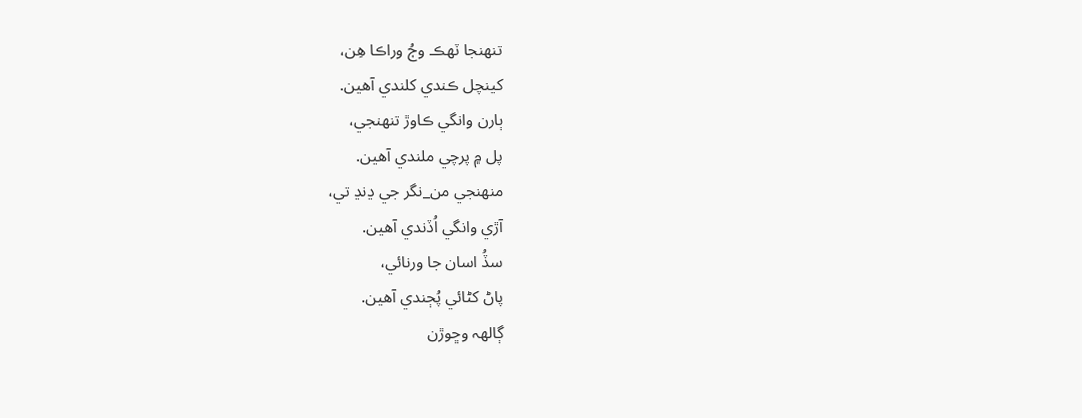تنھنجا ٽھڪ وڄُ وراڪا ھِن،
کينچل ڪندي کلندي آھين.
ٻارن وانگي ڪاوڙ تنھنجي،
پل ۾ پرچي ملندي آھين.
منھنجي من_نگر جي ڍنڍ تي،
آڙي وانگي اُڏندي آھين.
سڏُ اسان جا ورنائي،
پاڻ کڻائي پُڄندي آھين.
ڳالھہ وڇوڙن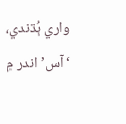واري ٻُڌندي،
‘آس’ اندر ۾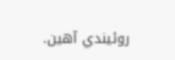روئيندي آھين.